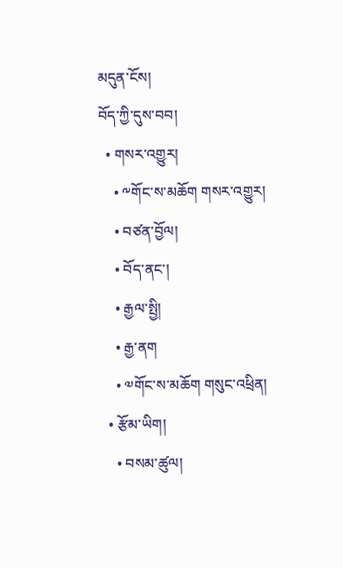མདུན་ངོས།
བོད་ཀྱི་དུས་བབ།
  • གསར་འགྱུར།
    • ༸གོང་ས་མཆོག གསར་འགྱུར།
    • བཙན་བྱོལ།
    • བོད་ནང་།
    • རྒྱལ་སྤྱི།
    • རྒྱ་ནག
    • ༧གོང་ས་མཆོག གསུང་འཕྲིན།
  • རྩོམ་ཡིག།
    • བསམ་ཚུལ།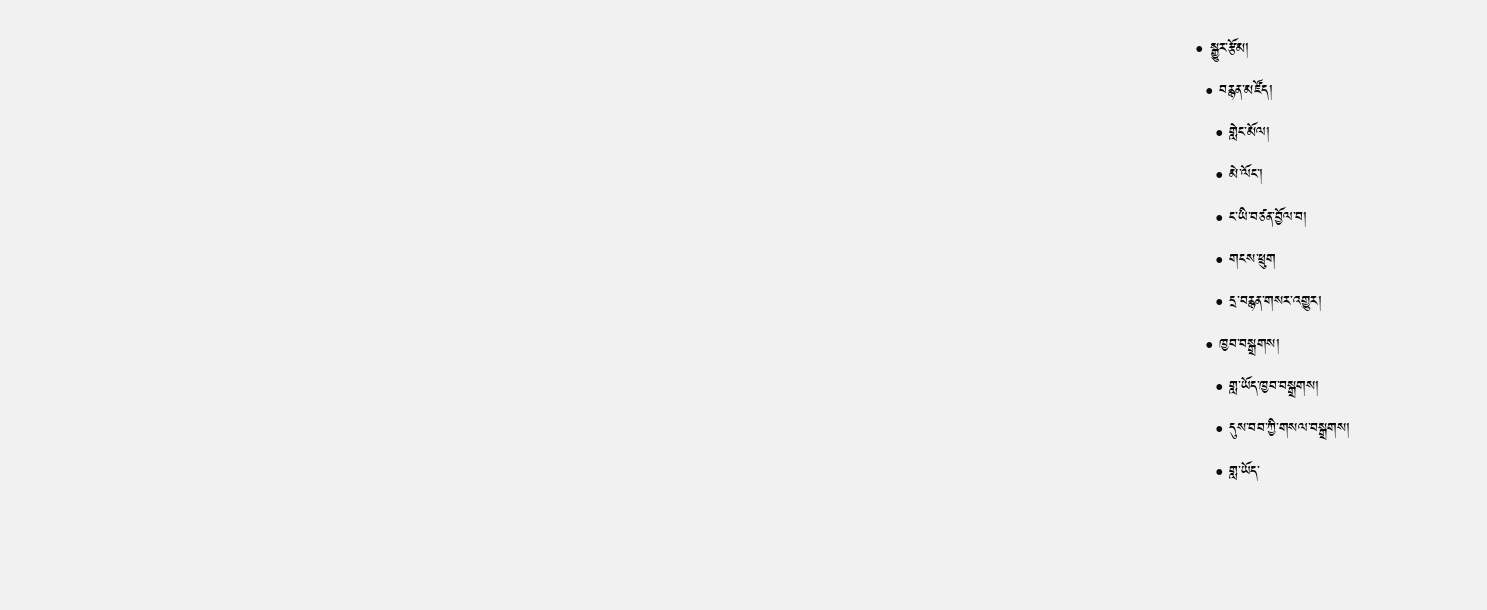• སྒྱུར་རྩོམ།
  • བརྙན་མཛོད།
    • གླེང་མོལ།
    • མེ་ལོང་།
    • ང་ཡི་བཙན་བྱོལ་བ།
    • གངས་ཕྲུག
    • དྲ་བརྙན་གསར་འགྱུར།
  • ཁྱབ་བསྒྲགས།
    • གླ་ཡོད་ཁྱབ་བསྒྲགས།
    • དུས་བབ་ཀྱི་གསལ་བསྒྲགས།
    • གླ་ཡོད་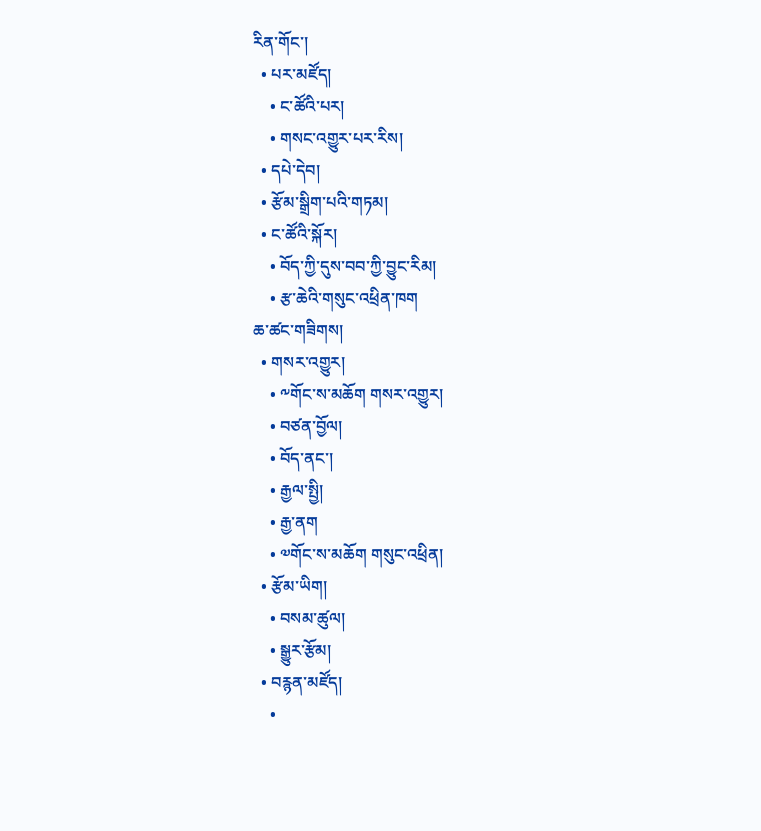རིན་གོང་།
  • པར་མཛོད།
    • ང་ཚོའི་པར།
    • གསང་འགྱུར་པར་རིས།
  • དཔེ་དེབ།
  • རྩོམ་སྒྲིག་པའི་གཏམ།
  • ང་ཚོའི་སྐོར།
    • བོད་ཀྱི་དུས་བབ་ཀྱི་བྱུང་རིམ།
    • རྩ་ཆེའི་གསུང་འཕྲིན་ཁག
ཆ་ཚང་གཟིགས།
  • གསར་འགྱུར།
    • ༸གོང་ས་མཆོག གསར་འགྱུར།
    • བཙན་བྱོལ།
    • བོད་ནང་།
    • རྒྱལ་སྤྱི།
    • རྒྱ་ནག
    • ༧གོང་ས་མཆོག གསུང་འཕྲིན།
  • རྩོམ་ཡིག།
    • བསམ་ཚུལ།
    • སྒྱུར་རྩོམ།
  • བརྙན་མཛོད།
    •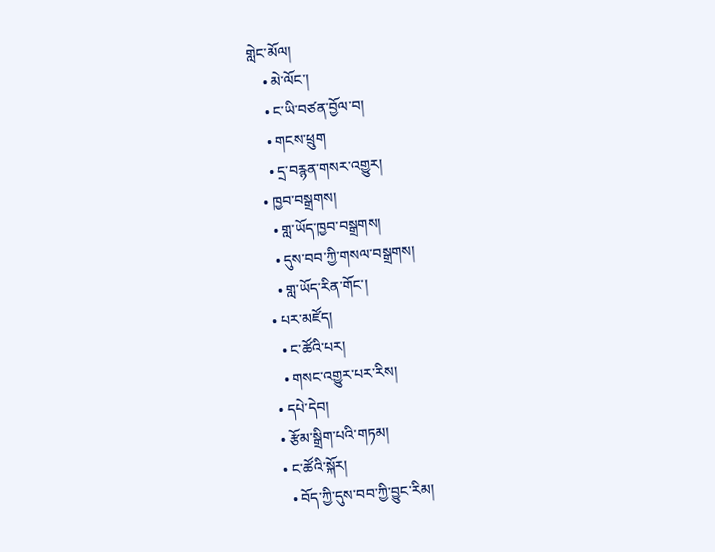གླེང་མོལ།
    • མེ་ལོང་།
    • ང་ཡི་བཙན་བྱོལ་བ།
    • གངས་ཕྲུག
    • དྲ་བརྙན་གསར་འགྱུར།
  • ཁྱབ་བསྒྲགས།
    • གླ་ཡོད་ཁྱབ་བསྒྲགས།
    • དུས་བབ་ཀྱི་གསལ་བསྒྲགས།
    • གླ་ཡོད་རིན་གོང་།
  • པར་མཛོད།
    • ང་ཚོའི་པར།
    • གསང་འགྱུར་པར་རིས།
  • དཔེ་དེབ།
  • རྩོམ་སྒྲིག་པའི་གཏམ།
  • ང་ཚོའི་སྐོར།
    • བོད་ཀྱི་དུས་བབ་ཀྱི་བྱུང་རིམ།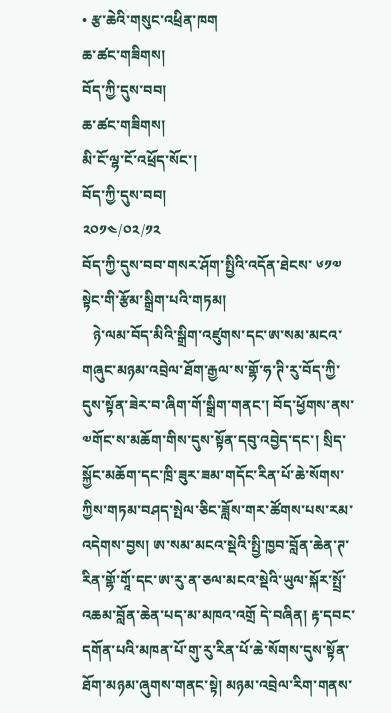• རྩ་ཆེའི་གསུང་འཕྲིན་ཁག
ཆ་ཚང་གཟིགས།
བོད་ཀྱི་དུས་བབ།
ཆ་ཚང་གཟིགས།
མི་ངོ་ལྷ་ངོ་འཕྲོད་སོང་།
བོད་ཀྱི་དུས་བབ།
༢༠༡༤/༠༢/༡༢
བོད་ཀྱི་དུས་བབ་གསར་ཤོག་སྤྱིའི་འདོན་ཐེངས་ ༦༡༧ སྟེང་གི་རྩོམ་སྒྲིག་པའི་གཏམ།
   ཉེ་ལམ་བོད་མིའི་སྒྲིག་འཛུགས་དང་ཨ་སམ་མངའ་གཞུང་མཉམ་འབྲེལ་ཐོག་རྒྱལ་ས་གྷོ་ཧ་ཊི་རུ་བོད་ཀྱི་དུས་སྟོན་ཟེར་བ་ཞིག་གོ་སྒྲིག་གནང་། བོད་ཕྱོགས་ནས་༧གོང་ས་མཆོག་གིས་དུས་སྟོན་དབུ་འབྱེད་དང་། སྲིད་སྐྱོང་མཆོག་དང་ཁྲི་ཟུར་ཟམ་གདོང་རིན་པོ་ཆེ་སོགས་ཀྱིས་གཏམ་བཤད་སྤེལ་ཅིང་ཟློས་གར་ཚོགས་པས་རམ་འདེགས་བྱས། ཨ་སམ་མངའ་སྡེའི་སྤྱི་ཁྱབ་བློན་ཆེན་ཊ་རིན་གྷོ་གཱོ་དང་ཨ་རུ་ན་ཅལ་མངའ་སྡེའི་ཡུལ་སྐོར་སྤྲོ་འཆམ་བློན་ཆེན་པད་མ་མཁའ་འགྲོ དེ་བཞིན། རྟ་དབང་དགོན་པའི་མཁན་པོ་གུ་རུ་རིན་པོ་ཆེ་སོགས་དུས་སྟོན་ཐོག་མཉམ་ཞུགས་གནང་སྟེ། མཉམ་འབྲེལ་རིག་གནས་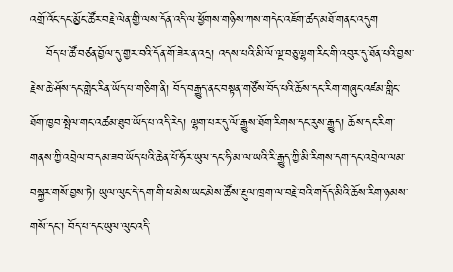འགྲོ་འོང་དང་མྱོང་ཚོར་བརྗེ་ལེན་གྱི་ལས་དོན་འདི་ལ་ཕྱོགས་གཉིས་ཀས་གདེང་འཇོག་ཚད་མཐོ་གནང་འདུག
    བོད་པ་ཚོ་བཙན་བྱོལ་དུ་གྱར་བའི་དོན་གོ་ཟེར་ན་འདྲ། འདས་པའི་མི་ལོ་ལྔ་བཅུ་ལྷག་རིང་གི་འབུར་དུ་ཐོན་པའི་བྱས་རྗེས་ཆེ་ཤོས་དང་གླེང་རིན་ཡོད་པ་གཅིག་ནི། བོད་བརྒྱུད་ནང་བསྟན་གཙོས་བོད་པའི་ཆོས་དང་རིག་གཞུང་འཛམ་གླིང་ཐོག་ཁྱབ་སྤེལ་གང་འཚམ་ཐུབ་ཡོད་པ་འདི་རེད། ལྷག་པར་དུ་ལོ་རྒྱུས་ཐོག་རིགས་དང་རུས་རྒྱུད། ཆོས་དང་རིག་གནས་ཀྱི་འབྲེལ་བ་དམ་ཟབ་ཡོད་པའི་ཆེན་པོ་ཧོར་ཡུལ་དང་ཧི་མ་ལ་ཡའི་རི་རྒྱུད་ཀྱི་མི་རིགས་དག་དང་འབྲེལ་ལམ་བསྐྱར་གསོ་བྱས་ཏེ། ཡུལ་ལུང་དེ་དག་གི་ཕ་མེས་ཡང་མེས་ཚོས་རྔུལ་ཁྲག་ལ་བརྗེ་བའི་གདོད་མིའི་ཆོས་རིག་ཉམས་གསོ་དང་། བོད་པ་དང་ཡུལ་ལུང་འདི་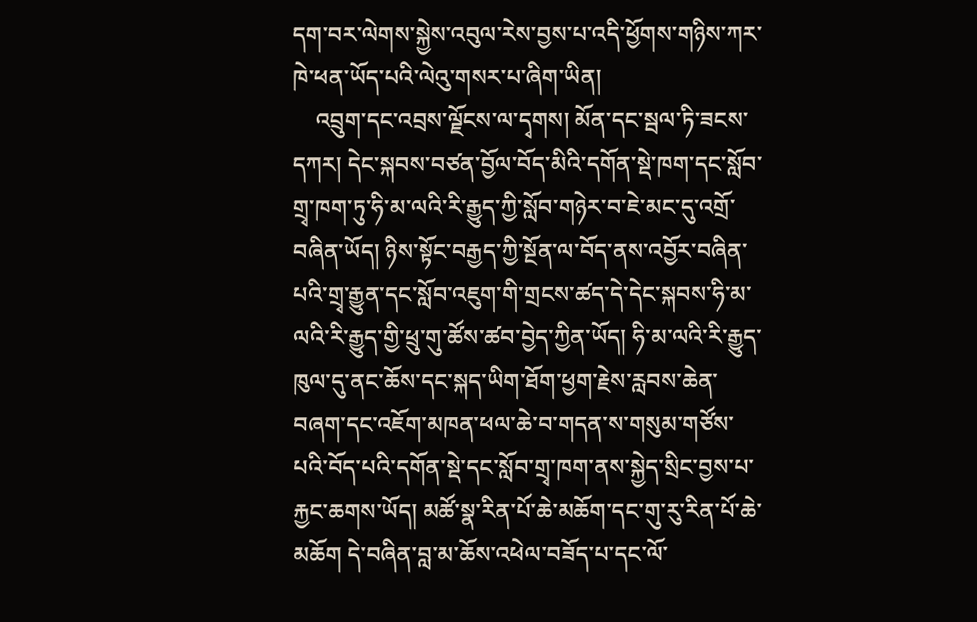དག་བར་ལེགས་སྐྱེས་འབུལ་རེས་བྱས་པ་འདི་ཕྱོགས་གཉིས་ཀར་ཁེ་ཕན་ཡོད་པའི་ལེའུ་གསར་པ་ཞིག་ཡིན།
    འབྲུག་དང་འབྲས་ལྗོངས་ལ་དྭགས། མོན་དང་སྦལ་ཏི་ཟངས་དཀར། དེང་སྐབས་བཙན་བྱོལ་བོད་མིའི་དགོན་སྡེ་ཁག་དང་སློབ་གྲྭ་ཁག་ཏུ་ཧི་མ་ལའི་རི་རྒྱུད་ཀྱི་སློབ་གཉེར་བ་ཇེ་མང་དུ་འགྲོ་བཞིན་ཡོད། ཉིས་སྟོང་བརྒྱད་ཀྱི་སྔོན་ལ་བོད་ནས་འབྱོར་བཞིན་པའི་གྲྭ་རྒྱུན་དང་སློབ་འཇུག་གི་གྲངས་ཚད་དེ་དེང་སྐབས་ཧི་མ་ལའི་རི་རྒྱུད་གྱི་ཕྲུ་གུ་ཚོས་ཚབ་བྱེད་ཀྱིན་ཡོད། ཧི་མ་ལའི་རི་རྒྱུད་ཁུལ་དུ་ནང་ཆོས་དང་སྐད་ཡིག་ཐོག་ཕྱག་རྗེས་རླབས་ཆེན་བཞག་དང་འཇོག་མཁན་ཕལ་ཆེ་བ་གདན་ས་གསུམ་གཙོས་པའི་བོད་པའི་དགོན་སྡེ་དང་སློབ་གྲྭ་ཁག་ནས་སྐྱེད་སྲིང་བྱས་པ་རྐྱང་ཆགས་ཡོད། མཚོ་སྣ་རིན་པོ་ཆེ་མཆོག་དང་གུ་རུ་རིན་པོ་ཆེ་མཆོག དེ་བཞིན་བླ་མ་ཆོས་འཕེལ་བཟོད་པ་དང་ལོ་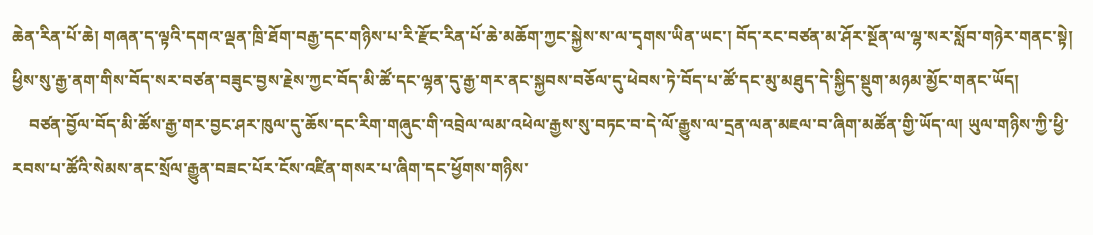ཆེན་རིན་པོ་ཆེ། གཞན་ད་ལྟའི་དགའ་ལྡན་ཁྲི་ཐོག་བརྒྱ་དང་གཉིས་པ་རི་རྫོང་རིན་པོ་ཆེ་མཆོག་ཀྱང་སྐྱེས་ས་ལ་དྭགས་ཡིན་ཡང་། བོད་རང་བཙན་མ་ཤོར་སྔོན་ལ་ལྷ་སར་སློབ་གཉེར་གནང་སྟེ། ཕྱིས་སུ་རྒྱ་ནག་གིས་བོད་སར་བཙན་བཟུང་བྱས་རྗེས་ཀྱང་བོད་མི་ཚོ་དང་ལྷན་དུ་རྒྱ་གར་ནང་སྐྱབས་བཅོལ་དུ་ཕེབས་ཏེ་བོད་པ་ཚོ་དང་མུ་མཐུད་དེ་སྐྱིད་སྡུག་མཉམ་མྱོང་གནང་ཡོད།
    བཙན་བྱོལ་བོད་མི་ཚོས་རྒྱ་གར་བྱང་ཤར་ཁུལ་དུ་ཆོས་དང་རིག་གཞུང་གི་འབྲེལ་ལམ་འཕེལ་རྒྱས་སུ་བཏང་བ་དེ་ལོ་རྒྱུས་ལ་དྲན་ལན་མཇལ་བ་ཞིག་མཚོན་གྱི་ཡོད་ལ། ཡུལ་གཉིས་ཀྱི་ཕྱི་རབས་པ་ཚོའི་སེམས་ནང་སྲོལ་རྒྱུན་བཟང་པོར་ངོས་འཛིན་གསར་པ་ཞིག་དང་ཕྱོགས་གཉིས་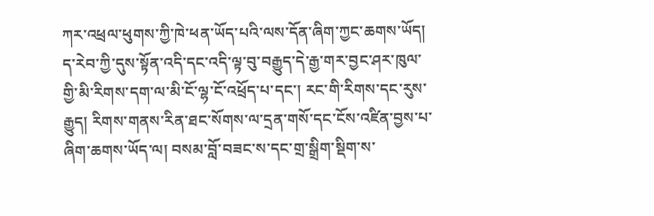ཀར་འཕྲལ་ཕུགས་ཀྱི་ཁེ་ཕན་ཡོད་པའི་ལས་དོན་ཞིག་ཀྱང་ཆགས་ཡོད། ད་རེབ་ཀྱི་དུས་སྟོན་འདི་དང་འདི་ལྟ་བུ་བརྒྱུད་དེ་རྒྱ་གར་བྱང་ཤར་ཁུལ་གྱི་མི་རིགས་དག་ལ་མི་ངོ་ལྷ་ངོ་འཕྲོད་པ་དང་། རང་གི་རིགས་དང་རུས་རྒྱུད། རིགས་གནས་རིན་ཐང་སོགས་ལ་དྲན་གསོ་དང་ངོས་འཛིན་བྱས་པ་ཞིག་ཆགས་ཡོད་ལ། བསམ་བློ་བཟང་ས་དང་གྲ་སྒྲིག་སྡིག་ས་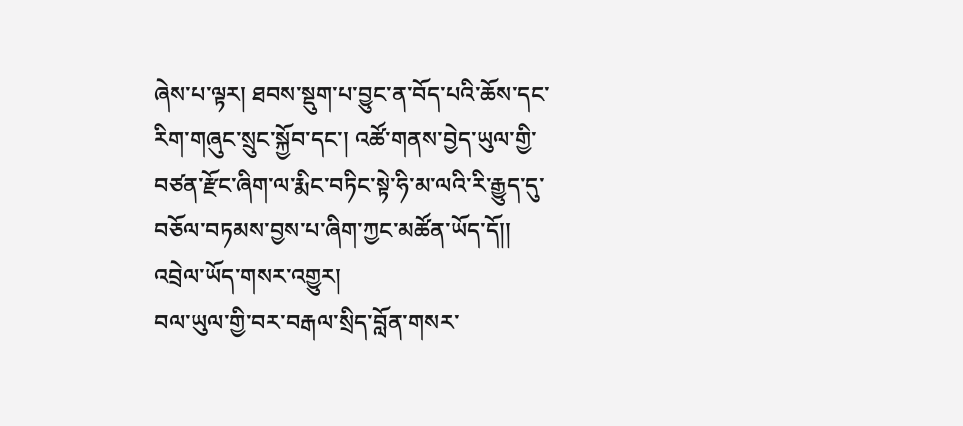ཞེས་པ་ལྟར། ཐབས་སྡུག་པ་བྱུང་ན་བོད་པའི་ཆོས་དང་རིག་གཞུང་སྲུང་སྐྱོབ་དང་། འཚོ་གནས་བྱེད་ཡུལ་གྱི་བཙན་རྫོང་ཞིག་ལ་རྨིང་བཏིང་སྟེ་ཧི་མ་ལའི་རི་རྒྱུད་དུ་བཅོལ་བཏམས་བྱས་པ་ཞིག་ཀྱང་མཚོན་ཡོད་དོ།།
འབྲེལ་ཡོད་གསར་འགྱུར།
བལ་ཡུལ་གྱི་བར་བརྒལ་སྲིད་བློན་གསར་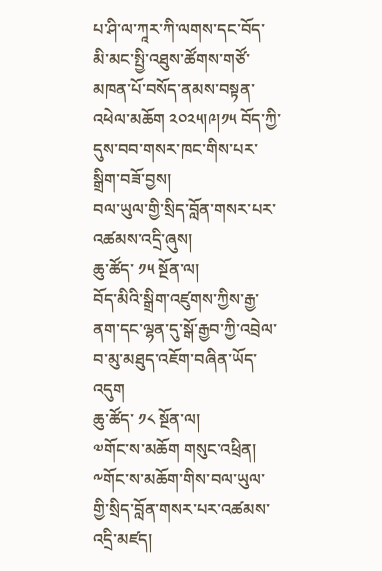པ་ཤི་ལ་ཀཱར་ཀི་ལགས་དང་བོད་མི་མང་སྤྱི་འཐུས་ཚོགས་གཙོ་མཁན་པོ་བསོད་ནམས་བསྟན་འཕེལ་མཆོག ༢༠༢༥།༩།༡༥ བོད་ཀྱི་དུས་བབ་གསར་ཁང་གིས་པར་སྒྲིག་བཟོ་བྱས།
བལ་ཡུལ་གྱི་སྲིད་བློན་གསར་པར་འཚམས་འདྲི་ཞུས།
ཆུ་ཚོད་ ༡༥ སྔོན་ལ།
བོད་མིའི་སྒྲིག་འཛུགས་ཀྱིས་རྒྱ་ནག་དང་ལྷན་དུ་སྒོ་རྒྱབ་ཀྱི་འབྲེལ་བ་མུ་མཐུད་འཇོག་བཞིན་ཡོད་འདུག
ཆུ་ཚོད་ ༡༨ སྔོན་ལ།
༧གོང་ས་མཆོག གསུང་འཕྲིན།
༸གོང་ས་མཆོག་གིས་བལ་ཡུལ་གྱི་སྲིད་བློན་གསར་པར་འཚམས་འདྲི་མཛད།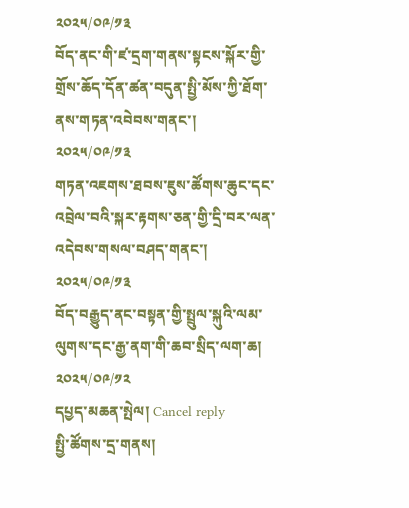༢༠༢༥/༠༩/༡༣
བོད་ནང་གི་ཛ་དྲག་གནས་སྟངས་སྐོར་གྱི་གྲོས་ཆོད་དོན་ཚན་བདུན་སྤྱི་མོས་ཀྱི་ཐོག་ནས་གཏན་འབེབས་གནང་།
༢༠༢༥/༠༩/༡༣
གཏན་འཇགས་ཐབས་ཇུས་ཚོགས་ཆུང་དང་འབྲེལ་བའི་སྐར་རྟགས་ཅན་གྱི་དྲི་བར་ལན་འདེབས་གསལ་བཤད་གནང་།
༢༠༢༥/༠༩/༡༣
བོད་བརྒྱུད་ནང་བསྟན་གྱི་སྤྲུལ་སྐུའི་ལམ་ལུགས་དང་རྒྱ་ནག་གི་ཆབ་སྲིད་ལག་ཆ།
༢༠༢༥/༠༩/༡༢
དཔྱད་མཆན་སྤེལ། Cancel reply
སྤྱི་ཚོགས་དྲ་གནས།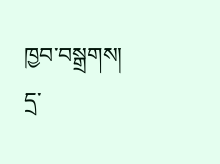ཁྱབ་བསྒྲགས།
དྲ་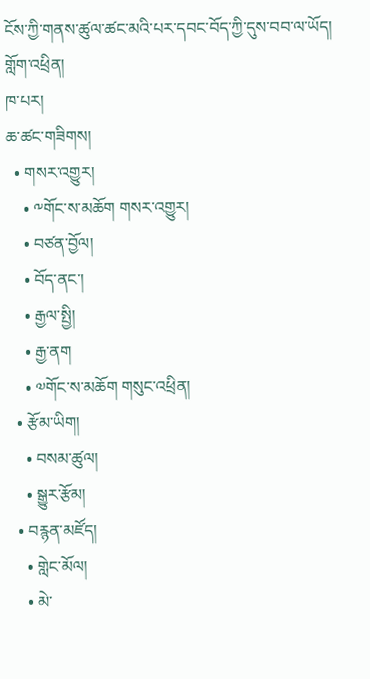ངོས་ཀྱི་གནས་ཚུལ་ཚང་མའི་པར་དབང་བོད་ཀྱི་དུས་བབ་ལ་ཡོད།
གློག་འཕྲིན།
ཁ་པར།
ཆ་ཚང་གཟིགས།
  • གསར་འགྱུར།
    • ༸གོང་ས་མཆོག གསར་འགྱུར།
    • བཙན་བྱོལ།
    • བོད་ནང་།
    • རྒྱལ་སྤྱི།
    • རྒྱ་ནག
    • ༧གོང་ས་མཆོག གསུང་འཕྲིན།
  • རྩོམ་ཡིག།
    • བསམ་ཚུལ།
    • སྒྱུར་རྩོམ།
  • བརྙན་མཛོད།
    • གླེང་མོལ།
    • མེ་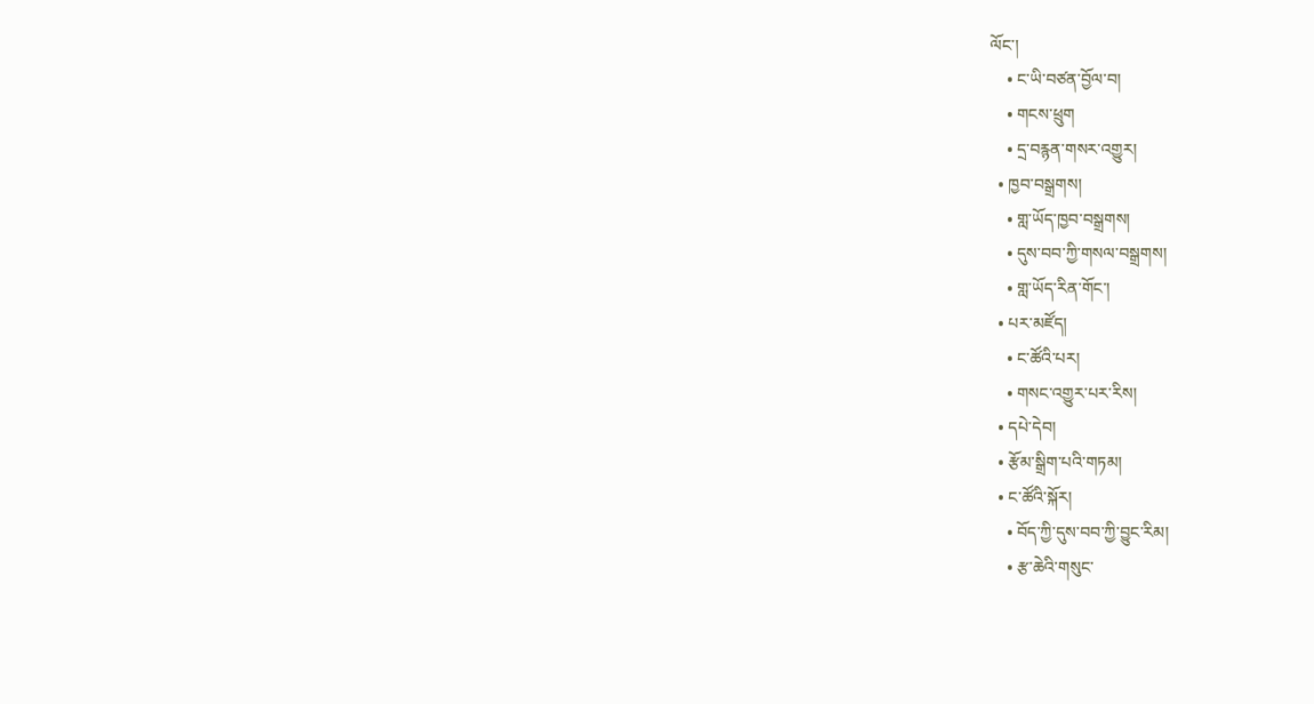ལོང་།
    • ང་ཡི་བཙན་བྱོལ་བ།
    • གངས་ཕྲུག
    • དྲ་བརྙན་གསར་འགྱུར།
  • ཁྱབ་བསྒྲགས།
    • གླ་ཡོད་ཁྱབ་བསྒྲགས།
    • དུས་བབ་ཀྱི་གསལ་བསྒྲགས།
    • གླ་ཡོད་རིན་གོང་།
  • པར་མཛོད།
    • ང་ཚོའི་པར།
    • གསང་འགྱུར་པར་རིས།
  • དཔེ་དེབ།
  • རྩོམ་སྒྲིག་པའི་གཏམ།
  • ང་ཚོའི་སྐོར།
    • བོད་ཀྱི་དུས་བབ་ཀྱི་བྱུང་རིམ།
    • རྩ་ཆེའི་གསུང་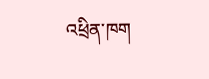འཕྲིན་ཁག